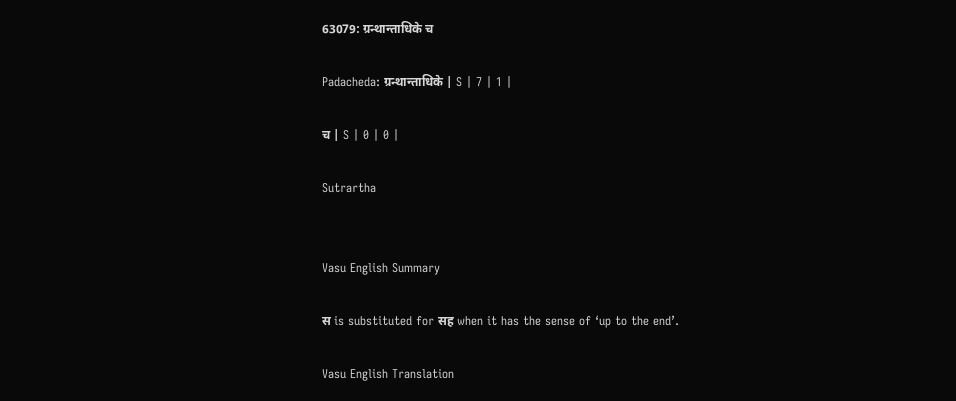63079: ग्रन्थान्ताधिके च

Padacheda: ग्रन्थान्ताधिके | S | 7 | 1 |

च | S | 0 | 0 |

Sutrartha


Vasu English Summary

स is substituted for सह when it has the sense of ‘up to the end’.

Vasu English Translation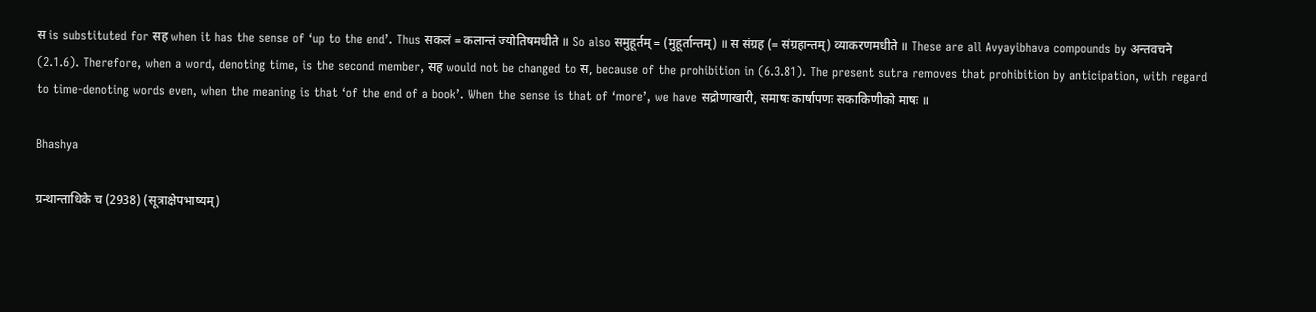स is substituted for सह when it has the sense of ‘up to the end’. Thus सकलं = कलान्तं ज्योतिषमधीते ॥ So also समुहूर्तम् = (मुहूर्तान्तम्) ॥ स संग्रह (= संग्रहान्तम्) व्याकरणमधीते ॥ These are all Avyayibhava compounds by अन्तवचने (2.1.6). Therefore, when a word, denoting time, is the second member, सह would not be changed to स, because of the prohibition in (6.3.81). The present sutra removes that prohibition by anticipation, with regard to time-denoting words even, when the meaning is that ‘of the end of a book’. When the sense is that of ‘more’, we have सद्रोणाखारी, समाषः कार्षापणः सकाकिणीको माषः ॥

Bhashya

ग्रन्थान्ताधिके च (2938) (सूत्राक्षेपभाष्यम्)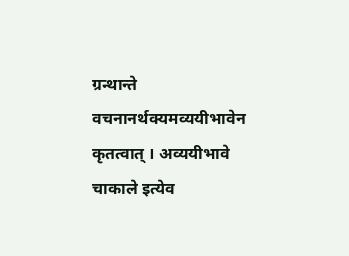ग्रन्थान्ते वचनानर्थक्यमव्ययीभावेन कृतत्वात् । अव्ययीभावे चाकाले इत्येव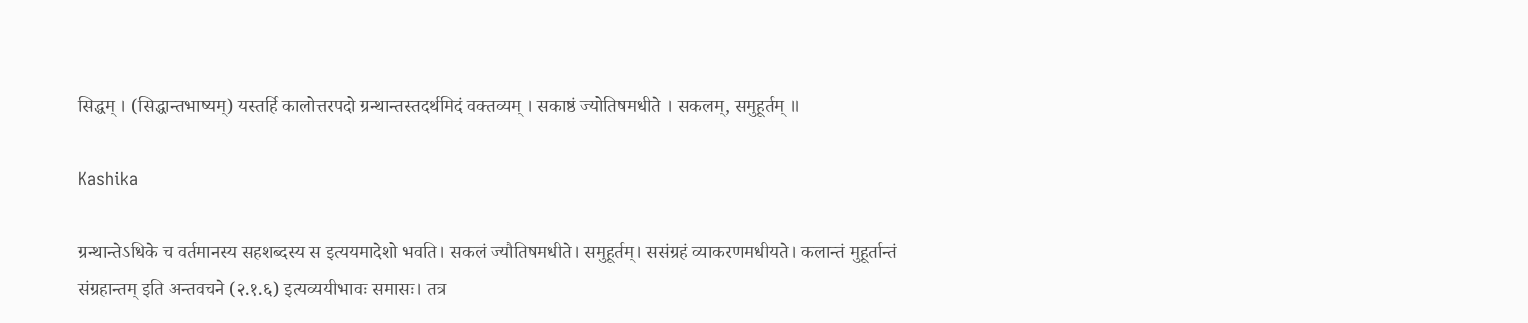सिद्धम् । (सिद्धान्तभाष्यम्) यस्तर्हि कालोत्तरपदो ग्रन्थान्तस्तदर्थमिदं वक्तव्यम् । सकाष्ठं ज्योतिषमधीते । सकलम्, समुहूर्तम् ॥

Kashika

ग्रन्थान्तेऽधिके च वर्तमानस्य सहशब्दस्य स इत्ययमादेशो भवति। सकलं ज्यौतिषमधीते। समुहूर्तम्। ससंग्रहं व्याकरणमधीयते। कलान्तं मुहूर्तान्तं संग्रहान्तम् इति अन्तवचने (२.१.६) इत्यव्ययीभावः समासः। तत्र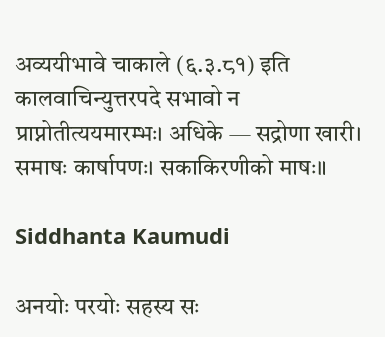अव्ययीभावे चाकाले (६.३.८१) इति कालवाचिन्युत्तरपदे सभावो न प्राप्नोतीत्ययमारम्भः। अधिके — सद्रोणा खारी। समाषः कार्षापणः। सकाकिरणीको माषः॥

Siddhanta Kaumudi

अनयोः परयोः सहस्य सः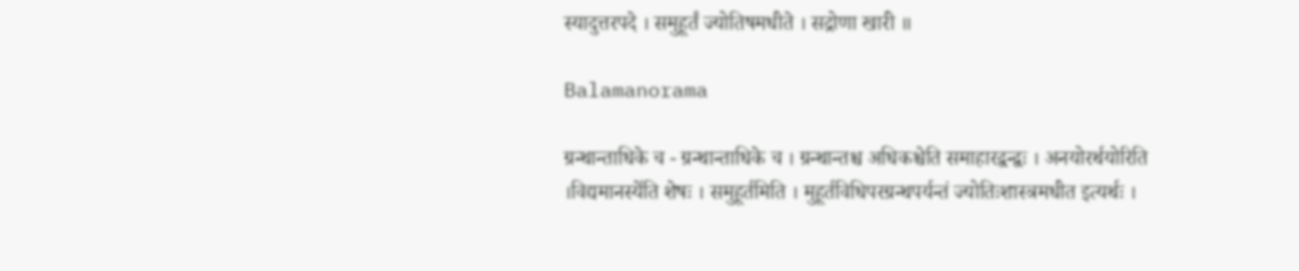स्यादुत्तरपदे । समुहूर्तं ज्योतिषमधीते । सद्रोणा खारी ॥

Balamanorama

ग्रन्थान्ताधिके च - ग्रन्थान्ताधिके च । ग्रन्थान्तश्च अधिकश्चेति समाहारद्वन्द्वः । अनयोरर्थयोरिति ।विद्यमानस्ये॑ति शेषः । समुहूर्तमिति । मुहूर्तविधिपरग्रन्थपर्यन्तं ज्योतिःशास्त्रमधीत इत्यर्थः ।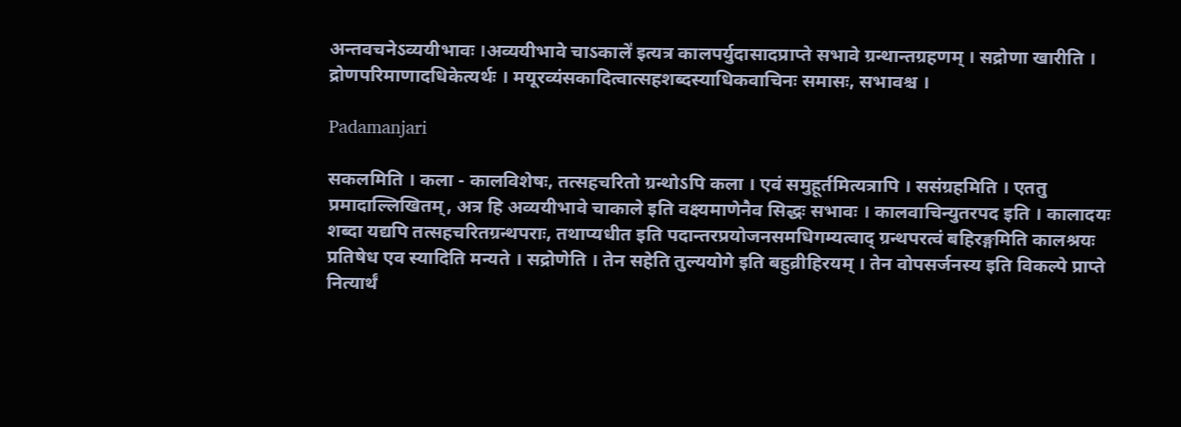अन्तवचनेऽव्ययीभावः ।अव्ययीभावे चाऽकाले॑ इत्यत्र कालपर्युदासादप्राप्ते सभावे ग्रन्थान्तग्रहणम् । सद्रोणा खारीति । द्रोणपरिमाणादधिकेत्यर्थः । मयूरव्यंसकादित्वात्सहशब्दस्याधिकवाचिनः समासः, सभावश्च ।

Padamanjari

सकलमिति । कला - कालविशेषः, तत्सहचरितो ग्रन्थोऽपि कला । एवं समुहूर्तमित्यत्रापि । ससंग्रहमिति । एततु प्रमादाल्लिखितम्, अत्र हि अव्ययीभावे चाकाले इति वक्ष्यमाणेनैव सिद्धः सभावः । कालवाचिन्युतरपद इति । कालादयः शब्दा यद्यपि तत्सहचरितग्रन्थपराः, तथाप्यधीत इति पदान्तरप्रयोजनसमधिगम्यत्वाद् ग्रन्थपरत्वं बहिरङ्गमिति कालश्रयः प्रतिषेध एव स्यादिति मन्यते । सद्रोणेति । तेन सहेति तुल्ययोगे इति बहुव्रीहिरयम् । तेन वोपसर्जनस्य इति विकल्पे प्राप्ते नित्यार्थं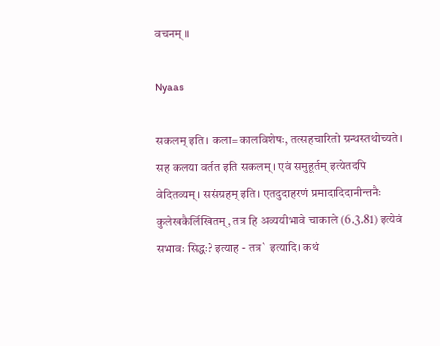वचनम् ॥

Nyaas

सकलम् इति। कला=कालविशेषः, तत्सहचारितो ग्रन्थस्तथोच्यते। सह कलया वर्तत इति सकलम्। एवं समुहूर्तम् इत्येतदपि वेदितव्यम्। ससंग्रहम् इति। एतदुदाहरणं प्रमादादिदानीन्तनैः कुलेखकैर्लिखितम्, तत्र हि अव्ययीभावे चाकाले (6.3.81) इत्येवं सभावः सिद्धः? इत्याह - तत्र` इत्यादि। कथं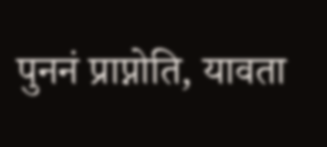पुननं प्राप्नोति, यावता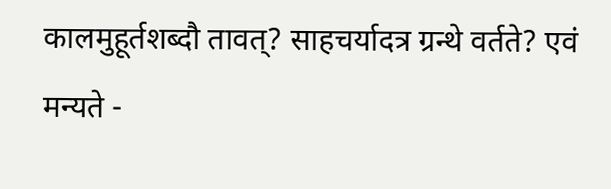कालमुहूर्तशब्दौ तावत्? साहचर्यादत्र ग्रन्थे वर्तते? एवं मन्यते -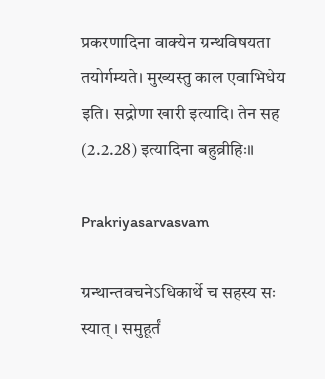प्रकरणादिना वाक्येन ग्रन्थविषयता तयोर्गम्यते। मुख्यस्तु काल एवाभिधेय इति। सद्रोणा खारी इत्यादि। तेन सह (2.2.28) इत्यादिना बहुव्रीहिः॥

Prakriyasarvasvam

ग्रन्थान्तवचनेऽधिकार्थे च सहस्य सः स्यात् । समुहूर्तं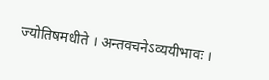ज्योतिषमधीते । अन्तवचनेऽव्ययीभावः ।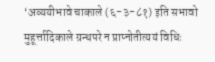‘अव्ययीभावे चाकाले (६-३-८१) इति सभावो मुहूर्त्तादिकाले ग्रन्थपरे न प्राप्नोतीत्ययं विधिः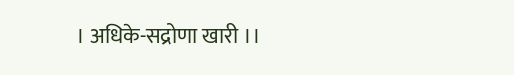। अधिके-सद्रोणा खारी ।।